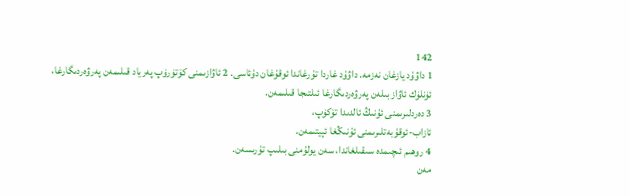142
1 داۋۇد يازغان نەزمە. داۋۇد غاردا تۇرغاندا ئوقۇغان دۇئاسى. 2 ئاۋازىمنى كۆتۈرۈپ پەرياد قىلىمەن پەرۋەردىگارغا،
ئۈنلۈك ئاۋاز بىلەن پەرۋەردىگارغا ئىلتىجا قىلىمەن.
3 دەردلىرىمنى ئۇنىڭ ئالدىدا تۆكۈپ،
ئازاب-ئوقۇبەتلىرىمنى ئۇنىڭغا ئېيتىمەن.
4 روھىم ئىچىمدە سىقىلغاندا، سەن يولۇمنى بىلىپ تۇرىسەن.
مەن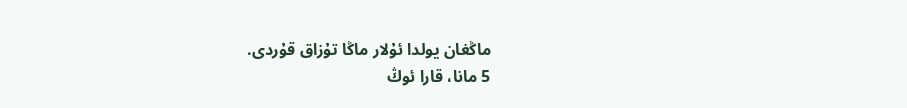ماڭغان يولدا ئۇلار ماڭا تۇزاق قۇردى.
5 مانا، قارا ئوڭ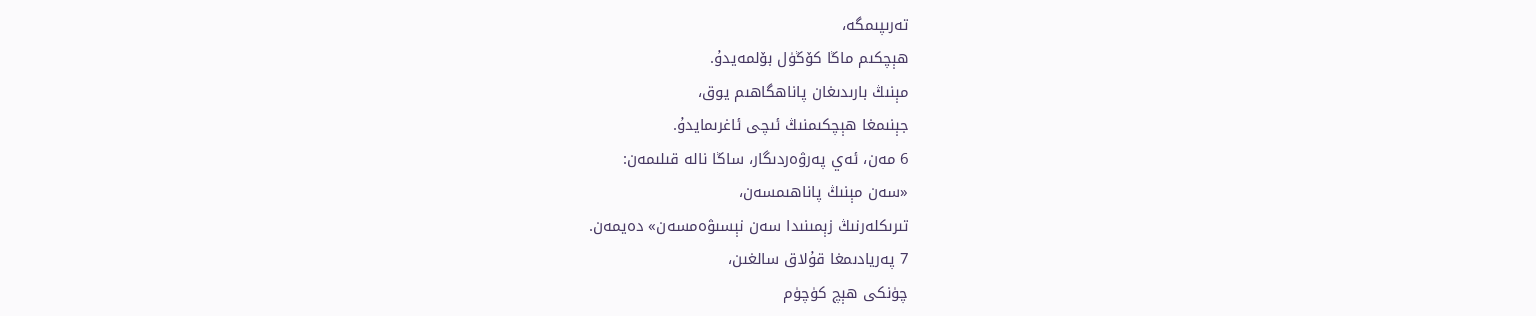تەرىپىمگە،
ھېچكىم ماڭا كۆڭۈل بۆلمەيدۇ.
مېنىڭ بارىدىغان پاناھگاھىم يوق،
جېنىمغا ھېچكىمنىڭ ئىچى ئاغرىمايدۇ.
6 مەن، ئەي پەرۋەردىگار، ساڭا نالە قىلىمەن:
«سەن مېنىڭ پاناھىمسەن،
تىرىكلەرنىڭ زېمىنىدا سەن نېسىۋەمسەن» دەيمەن.
7 پەريادىمغا قۇلاق سالغىن،
چۈنكى ھېچ كۈچۈم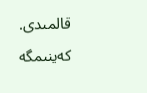قالمىدى.
كەينىمگە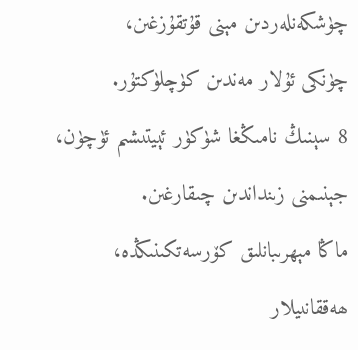چۈشكەنلەردىن مېنى قۇتقۇزغىن،
چۈنكى ئۇلار مەندىن كۈچلۈكتۇر.
8 سېنىڭ نامىڭغا شۈكۈر ئېيتىشىم ئۈچۈن،
جېنىمنى زىنداندىن چىقارغىن.
ماڭا مېھرىبانلىق كۆرسەتكىنىڭدە،
ھەققانىيلار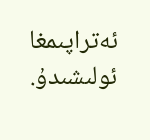ئەتراپىمغا ئولىشىدۇ.